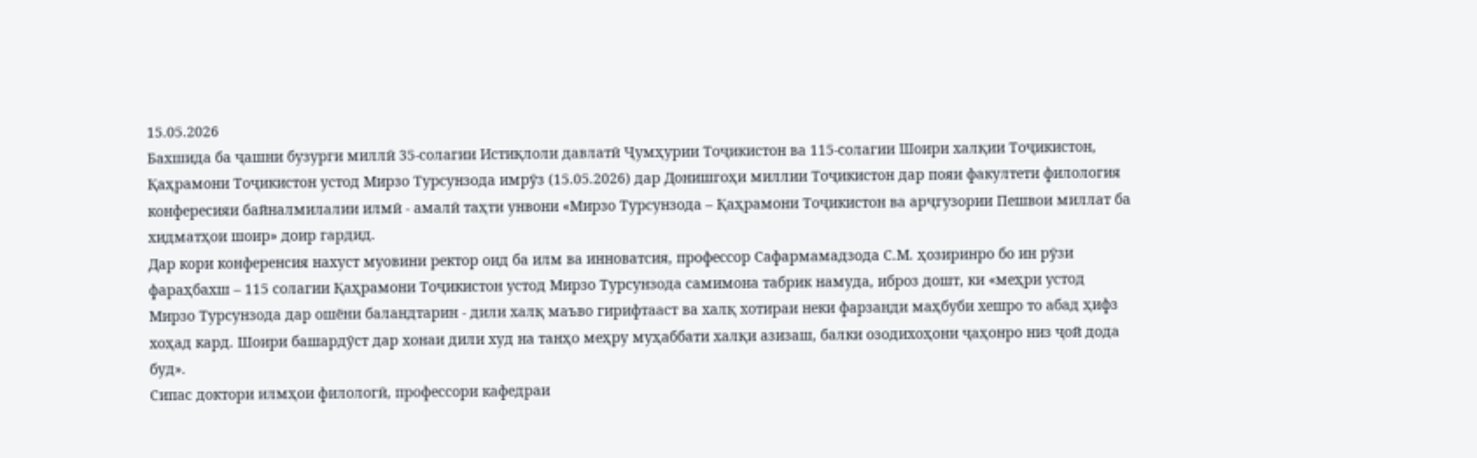15.05.2026
Бахшида ба ҷашни бузурги миллӣ 35-солагии Истиқлоли давлатӣ Ҷумҳурии Тоҷикистон ва 115-солагии Шоири халқии Тоҷикистон, Қаҳрамони Тоҷикистон устод Мирзо Турсунзода имрӯз (15.05.2026) дар Донишгоҳи миллии Тоҷикистон дар пояи факултети филология конфересияи байналмилалии илмӣ - амалӣ таҳти унвони «Мирзо Турсунзода – Қаҳрамони Тоҷикистон ва арҷгузории Пешвои миллат ба хидматҳои шоир» доир гардид.
Дар кори конференсия нахуст муовини ректор оид ба илм ва инноватсия, профессор Сафармамадзода С.М. ҳозиринро бо ин рӯзи фараҳбахш – 115 солагии Қаҳрамони Тоҷикистон устод Мирзо Турсунзода самимона табрик намуда, иброз дошт, ки «меҳри устод Мирзо Турсунзода дар ошёни баландтарин - дили халқ маъво гирифтааст ва халқ хотираи неки фарзанди маҳбуби хешро то абад ҳифз хоҳад кард. Шоири башардӯст дар хонаи дили худ на танҳо меҳру муҳаббати халқи азизаш, балки озодихоҳони ҷаҳонро низ ҷой дода буд».
Сипас доктори илмҳои филологӣ, профессори кафедраи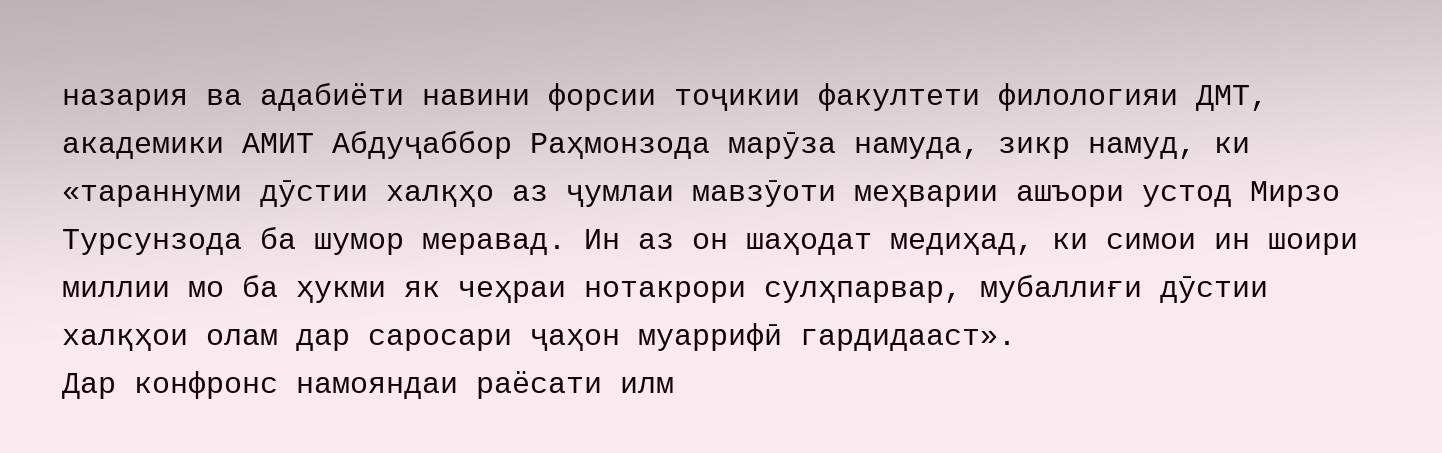назария ва адабиёти навини форсии тоҷикии факултети филологияи ДМТ, академики АМИТ Абдуҷаббор Раҳмонзода марӯза намуда, зикр намуд, ки «тараннуми дӯстии халқҳо аз ҷумлаи мавзӯоти меҳварии ашъори устод Мирзо Турсунзода ба шумор меравад. Ин аз он шаҳодат медиҳад, ки симои ин шоири миллии мо ба ҳукми як чеҳраи нотакрори сулҳпарвар, мубаллиғи дӯстии халқҳои олам дар саросари ҷаҳон муаррифӣ гардидааст».
Дар конфронс намояндаи раёсати илм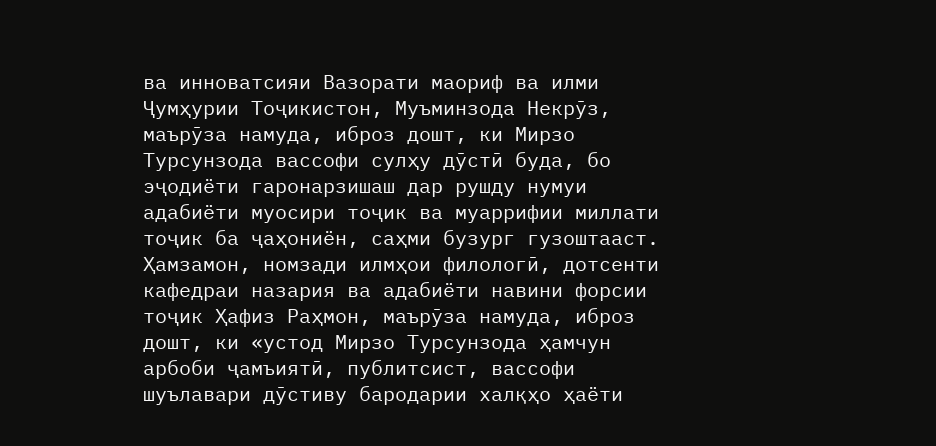ва инноватсияи Вазорати маориф ва илми Ҷумҳурии Тоҷикистон, Муъминзода Некрӯз, маърӯза намуда, иброз дошт, ки Мирзо Турсунзода вассофи сулҳу дӯстӣ буда, бо эҷодиёти гаронарзишаш дар рушду нумуи адабиёти муосири тоҷик ва муаррифии миллати тоҷик ба ҷаҳониён, саҳми бузург гузоштааст.
Ҳамзамон, номзади илмҳои филологӣ, дотсенти кафедраи назария ва адабиёти навини форсии тоҷик Ҳафиз Раҳмон, маърӯза намуда, иброз дошт, ки «устод Мирзо Турсунзода ҳамчун арбоби ҷамъиятӣ, публитсист, вассофи шуълавари дӯстиву бародарии халқҳо ҳаёти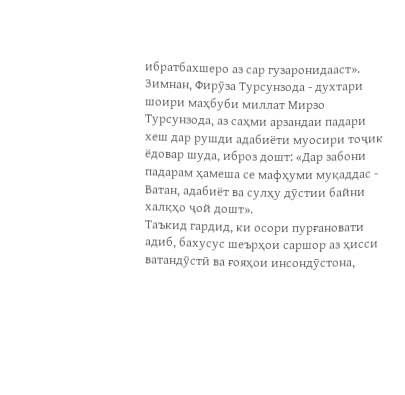ибратбахшеро аз сар гузаронидааст».
Зимнан, Фирӯза Турсунзода - духтари шоири маҳбуби миллат Мирзо Турсунзода, аз саҳми арзандаи падари хеш дар рушди адабиёти муосири тоҷик ёдовар шуда, иброз дошт: «Дар забони падарам ҳамеша се мафҳуми муқаддас - Ватан, адабиёт ва сулҳу дӯстии байни халқҳо ҷой дошт».
Таъкид гардид, ки осори пурғановати адиб, бахусус шеърҳои саршор аз ҳисси ватандӯстӣ ва ғояҳои инсондӯстона,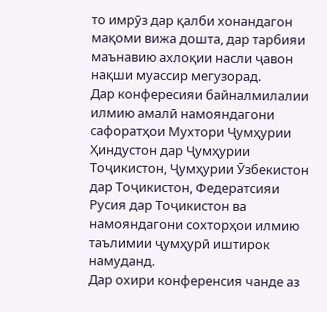то имрӯз дар қалби хонандагон мақоми вижа дошта, дар тарбияи маънавию ахлоқии насли ҷавон нақши муассир мегузорад.
Дар конфересияи байналмилалии илмию амалӣ намояндагони сафоратҳои Мухтори Ҷумҳурии Ҳиндустон дар Ҷумҳурии Тоҷикистон, Ҷумҳурии Ӯзбекистон дар Тоҷикистон, Федератсияи Русия дар Тоҷикистон ва намояндагони сохторҳои илмию таълимии ҷумҳурӣ иштирок намуданд.
Дар охири конференсия чанде аз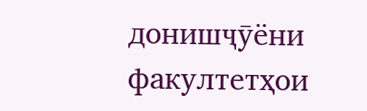донишҷӯёни факултетҳои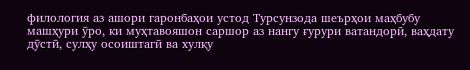филология аз ашори гаронбаҳои устод Турсунзода шеърҳои маҳбубу машҳури ӯро, ки муҳтавояшон саршор аз нангу ғурури ватандорӣ, ваҳдату дӯстӣ, сулҳу осоиштагӣ ва хулқу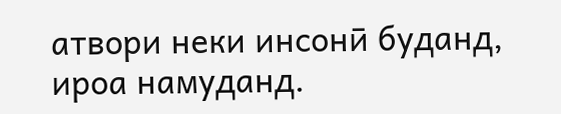атвори неки инсонӣ буданд, ироа намуданд.